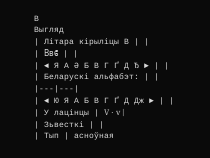В
Выгляд
| Літара кірыліцы В | |
| Ввᲀ | |
| ◄ Я А Ә Б В Г Ґ Д Ђ ► | |
| Беларускі альфабэт: | |
|---|---|
| ◄ Ю Я А Б В Г Ґ Д Дж ► | |
| У лацінцы | V · v |
| Зьвесткі | |
| Тып | асноўная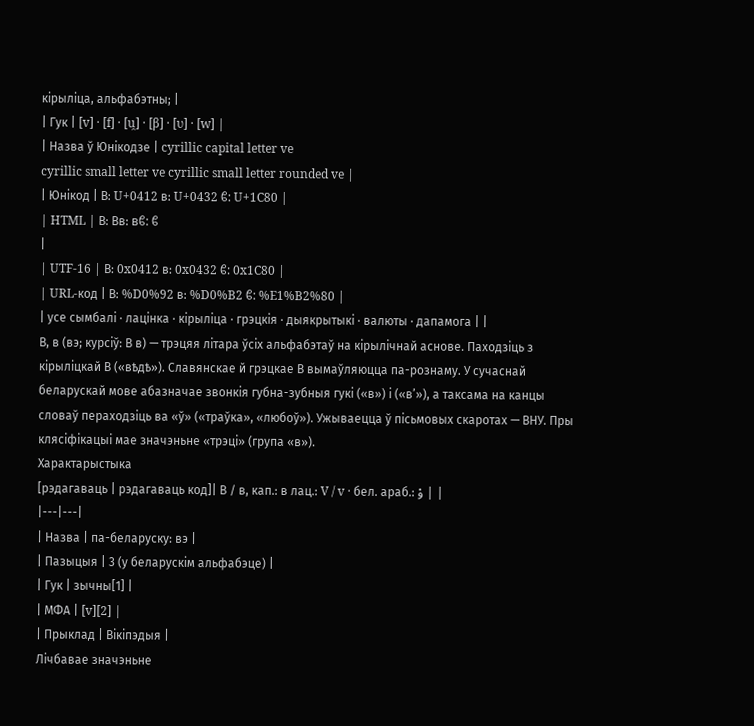кірыліца, альфабэтны; |
| Гук | [v] · [f] · [u̯] · [β] · [ʋ] · [w] |
| Назва ў Юнікодзе | cyrillic capital letter ve
cyrillic small letter ve cyrillic small letter rounded ve |
| Юнікод | В: U+0412 в: U+0432 ᲀ: U+1C80 |
| HTML | В: Вв: вᲀ: ᲀ
|
| UTF-16 | В: 0x0412 в: 0x0432 ᲀ: 0x1C80 |
| URL-код | В: %D0%92 в: %D0%B2 ᲀ: %E1%B2%80 |
| усе сымбалі · лацінка · кірыліца · грэцкія · дыякрытыкі · валюты · дапамога | |
В, в (вэ; курсіў: В в) — трэцяя літара ўсіх альфабэтаў на кірылічнай аснове. Паходзіць з кірыліцкай В («вѣдѣ»). Славянскае й грэцкае В вымаўляюцца па-рознаму. У сучаснай беларускай мове абазначае звонкія губна-зубныя гукі («в») і («в’»), а таксама на канцы словаў пераходзіць ва «ў» («траўка», «любоў»). Ужываецца ў пісьмовых скаротах — ВНУ. Пры клясіфікацыі мае значэньне «трэці» (група «в»).
Характарыстыка
[рэдагаваць | рэдагаваць код]| В / в, кап.: в лац.: V / v · бел. араб.: وْ | |
|---|---|
| Назва | па-беларуску: вэ |
| Пазыцыя | 3 (у беларускім альфабэце) |
| Гук | зычны[1] |
| МФА | [v][2] |
| Прыклад | Вікіпэдыя |
Лічбавае значэньне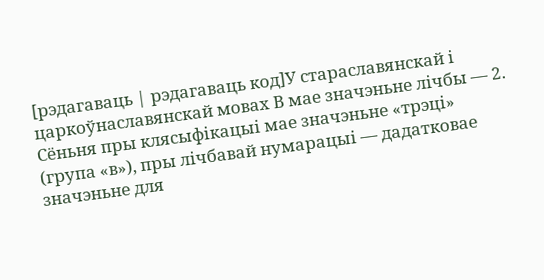[рэдагаваць | рэдагаваць код]У стараславянскай і царкоўнаславянскай мовах В мае значэньне лічбы — 2. Сёньня пры клясыфікацыі мае значэньне «трэці» (група «в»), пры лічбавай нумарацыі — дадатковае значэньне для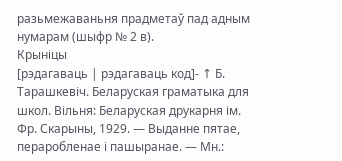разьмежаваньня прадметаў пад адным нумарам (шыфр № 2 в).
Крыніцы
[рэдагаваць | рэдагаваць код]- ↑ Б. Тарашкевіч. Беларуская граматыка для школ. Вільня: Беларуская друкарня ім. Фр. Скарыны, 1929. — Выданне пятае, пераробленае і пашыранае. — Мн.: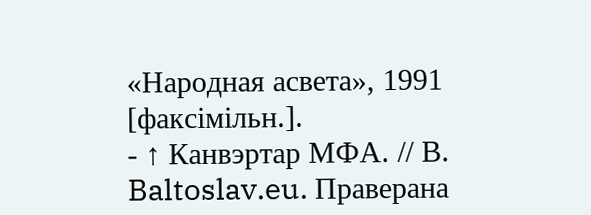«Народная асвета», 1991 [факсімільн.].
- ↑ Канвэртар МФА. // В. Baltoslav.eu. Праверана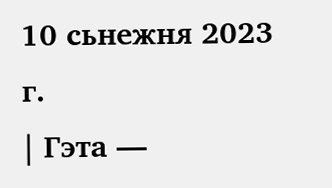10 сьнежня 2023 г.
| Гэта —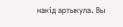накід артыкула. Вы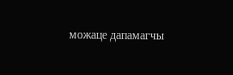можаце дапамагчы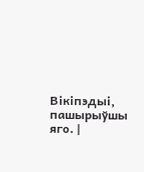Вікіпэдыі, пашырыўшы яго. |